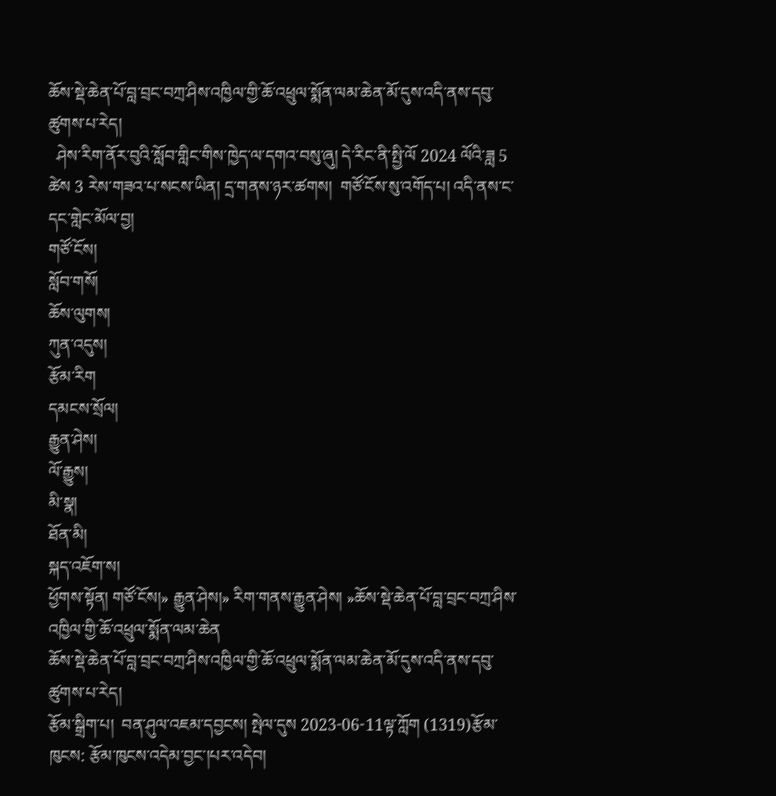ཆོས་སྡེ་ཆེན་པོ་བླ་བྲང་བཀྲ་ཤིས་འཁྱིལ་གྱི་ཆོ་འཕྲུལ་སྨོན་ལམ་ཆེན་མོ་དུས་འདི་ནས་དབུ་ཚུགས་པ་རེད།
  ཤེས་རིག་ནོར་བུའི་སློབ་གླིང་གིས་ཁྱེད་ལ་དགའ་བསུ་ཞུ། དེ་རིང་ནི་སྤྱི་ལོ 2024 ལོའི་ཟླ 5 ཚེས 3 རེས་གཟའ་པ་སངས་ཡིན། དྲ་གནས་ཉར་ཚགས།  གཙོ་ངོས་སུ་འགོད་པ། འདི་ནས་ང་དང་གླེང་མོལ་བྱ།
གཙོ་ངོས།
སློབ་གསོ།
ཆོས་ལུགས།
ཀུན་འདུས།
རྩོམ་རིག
དམངས་སྲོལ།
རྒྱུན་ཤེས།
ལོ་རྒྱུས།
མི་སྣ།
ཐོན་མི།
སྐད་འཇོག་ས།
ཕྱོགས་སྟོན། གཙོ་ངོས།» རྒྱུན་ཤེས།» རིག་གནས་རྒྱུན་ཤེས། »ཆོས་སྡེ་ཆེན་པོ་བླ་བྲང་བཀྲ་ཤིས་འཁྱིལ་གྱི་ཆོ་འཕྲུལ་སྨོན་ལམ་ཆེན
ཆོས་སྡེ་ཆེན་པོ་བླ་བྲང་བཀྲ་ཤིས་འཁྱིལ་གྱི་ཆོ་འཕྲུལ་སྨོན་ལམ་ཆེན་མོ་དུས་འདི་ནས་དབུ་ཚུགས་པ་རེད།
རྩོམ་སྒྲིག་པ།  བན་ཤུལ་འཇམ་དབྱངས། སྤེལ་དུས 2023-06-11ལྟ་ཀློག (1319)རྩོམ་ཁུངས: རྩོམ་ཁུངས་འདེམ་བྱང་།པར་འདེབ།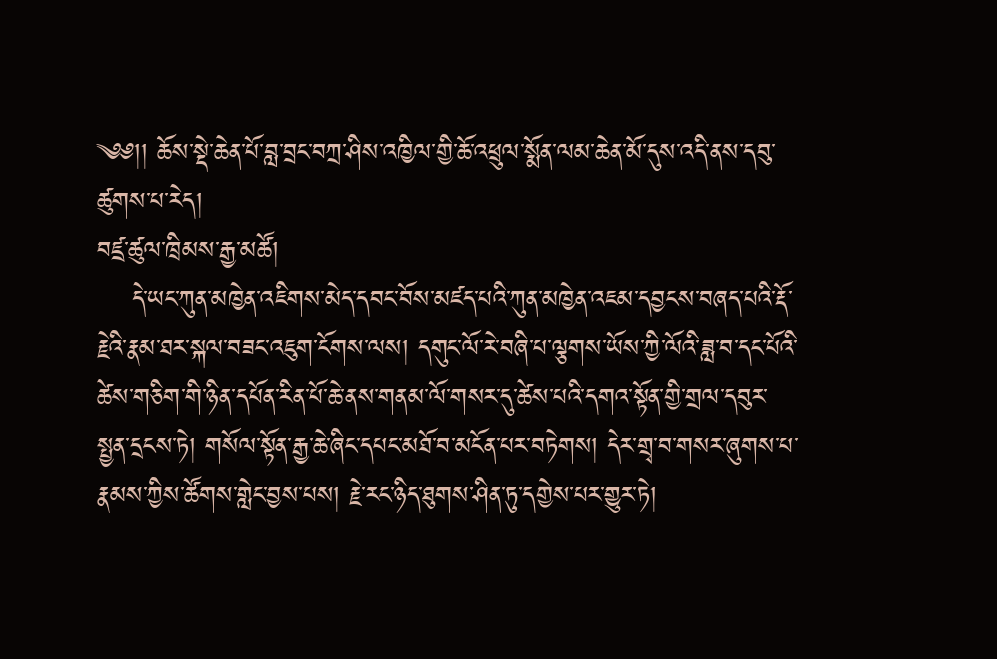༄༅།། ཆོས་སྡེ་ཆེན་པོ་བླ་བྲང་བཀྲ་ཤིས་འཁྱིལ་གྱི་ཆོ་འཕྲུལ་སྨོན་ལམ་ཆེན་མོ་དུས་འདི་ནས་དབུ་ཚུགས་པ་རེད།
བཛྲ་ཚུལ་ཁྲིམས་རྒྱ་མཚོ།
    དེ་ཡང་ཀུན་མཁྱེན་འཇིགས་མེད་དབང་བོས་མཛད་པའི་ཀུན་མཁྱེན་འཇམ་དབྱངས་བཞད་པའི་རྡོ་རྗེའི་རྣམ་ཐར་སྐལ་བཟང་འཇུག་ངོགས་ལས། དགུང་ལོ་རེ་བཞི་པ་ལྕགས་ཡོས་ཀྱི་ལོའི་ཟླ་བ་དང་པོའི་ཚེས་གཅིག་གི་ཉིན་དཔོན་རིན་པོ་ཆེ་ནས་གནམ་ལོ་གསར་དུ་ཚེས་པའི་དགའ་སྟོན་གྱི་གྲལ་དབུར་སྤྱན་དྲངས་ཏེ། གསོལ་སྟོན་རྒྱ་ཆེ་ཞིང་དཔང་མཐོ་བ་མངོན་པར་བཏེགས། དེར་གྲྭ་བ་གསར་ཞུགས་པ་རྣམས་ཀྱིས་ཚོགས་གླེང་བྱས་པས། རྗེ་རང་ཉིད་ཐུགས་ཤིན་ཏུ་དགྱེས་པར་གྱུར་ཏེ།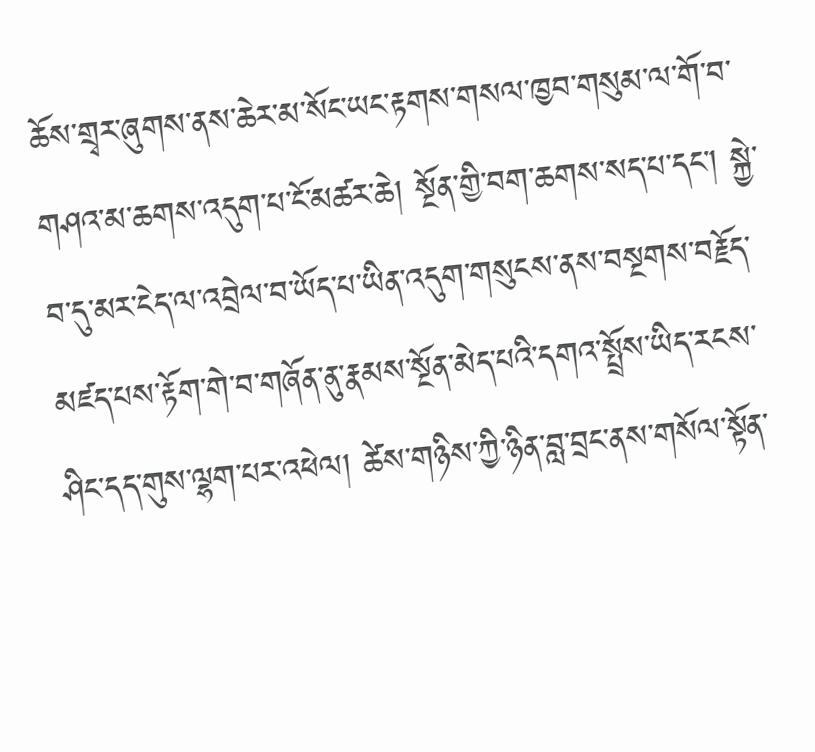ཆོས་གྲྭར་ཞུགས་ནས་ཆེར་མ་སོང་ཡང་རྟགས་གསལ་ཁྱབ་གསུམ་ལ་གོ་བ་གཤའ་མ་ཆགས་འདུག་པ་ངོ་མཚར་ཆེ། སྔོན་གྱི་བག་ཆགས་སད་པ་དང་། སྐྱེ་བ་དུ་མར་ངེད་ལ་འབྲེལ་བ་ཡོད་པ་ཡིན་འདུག་གསུངས་ནས་བསྔགས་བརྗོད་མཛད་པས་རྟོག་གེ་བ་གཞོན་ནུ་རྣམས་སྔོན་མེད་པའི་དགའ་སྤྲོས་ཡིད་རངས་ཤིང་དད་གུས་ལྷག་པར་འཕེལ། ཚེས་གཉིས་ཀྱི་ཉིན་བླ་བྲང་ནས་གསོལ་སྟོན་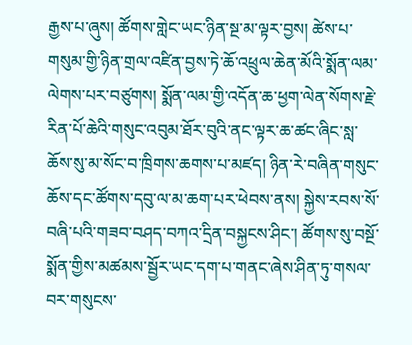རྒྱས་པ་ཞུས། ཚོགས་གླེང་ཡང་ཉིན་སྔ་མ་ལྟར་བྱས། ཚེས་པ་གསུམ་གྱི་ཉིན་གྲལ་འཛིན་བྱས་ཏེ་ཆོ་འཕྲུལ་ཆེན་མོའི་སྨོན་ལམ་ལེགས་པར་བཙུགས། སྨོན་ལམ་གྱི་འདོན་ཆ་ཕྱག་ལེན་སོགས་རྗེ་རིན་པོ་ཆེའི་གསུང་འབུམ་ཐོར་བུའི་ནང་ལྟར་ཆ་ཚང་ཞིང་སླ་ཆོས་སུ་མ་སོང་བ་ཁྲིགས་ཆགས་པ་མཛད། ཉིན་རེ་བཞིན་གསུང་ཆོས་དང་ཚོགས་དབུ་ལ་མ་ཆག་པར་ཕེབས་ནས། སྐྱེས་རབས་སོ་བཞི་པའི་གཟབ་བཤད་བཀའ་དྲིན་བསྐྱངས་ཤིང་། ཚོགས་སུ་བསྔོ་སྨོན་གྱིས་མཚམས་སྦྱོར་ཡང་དག་པ་གནང་ཞེས་ཤིན་ཏུ་གསལ་བར་གསུངས་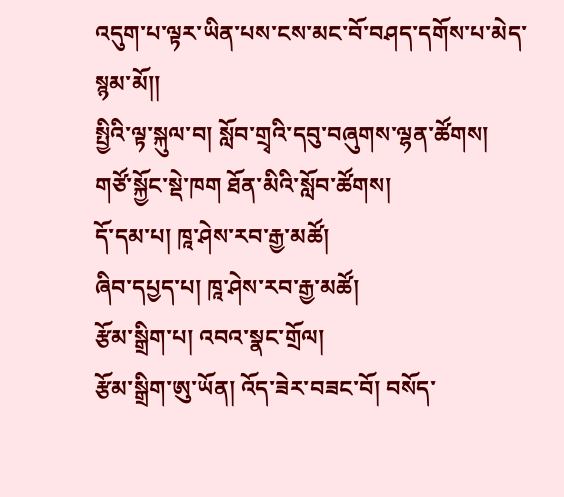འདུག་པ་ལྟར་ཡིན་པས་ངས་མང་བོ་བཤད་དགོས་པ་མེད་སྙམ་མོ།།
སྤྱིའི་ལྟ་སྐུལ་བ། སློབ་གྲྭའི་དབུ་བཞུགས་ལྷན་ཚོགས།
གཙོ་སྐྱོང་སྡེ་ཁག ཐོན་མིའི་སློབ་ཚོགས།
དོ་དམ་པ། ཁཱ་ཤེས་རབ་རྒྱ་མཚོ།
ཞིབ་དཔྱད་པ། ཁཱ་ཤེས་རབ་རྒྱ་མཚོ།
རྩོམ་སྒྲིག་པ། འབའ་སྣང་གྲོལ།
རྩོམ་སྒྲིག་ཨུ་ཡོན། འོད་ཟེར་བཟང་བོ། བསོད་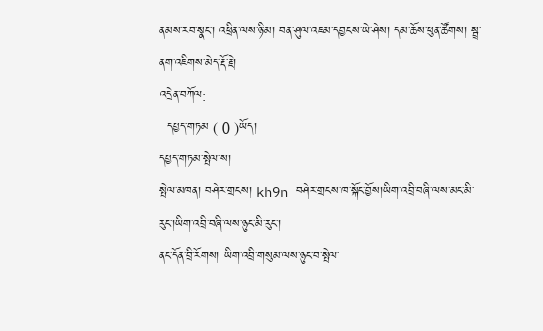ནམས་རབ་སྣང་། འཕྲིན་ལས་ཉི་མ། བན་ཤུལ་འཇམ་དབྱངས་ཡེ་ཤེས། དམ་ཆོས་ཕུན་ཚོགས། སྦྲ་ནག་འཇིགས་མེད་རྡོ་རྗེ།
འདྲེན་བཀོལ:
  དཔྱད་གཏམ ( 0 )ཡོད།
དཔྱད་གཏམ་སྤེལ་ས།
སྤེལ་མཁན། བཤེར་གྲངས། kh9n བཤེར་གྲངས་ཁ་སྐོང་བྱོས།ཡིག་འབྲི་བཞི་ལས་མང་མི་རུང་།ཡིག་འབྲི་བཞི་ལས་ཉུང་མི་རུང་།
ནང་དོན་བྲི་རོགས། ཡིག་འབྲི་གསུམ་ལས་ཉུང་བ་སྤེལ་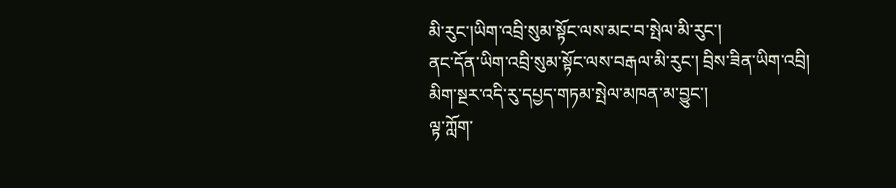མི་རུང་།ཡིག་འབྲི་སུམ་སྟོང་ལས་མང་བ་སྤེལ་མི་རུང་།
ནང་དོན་ཡིག་འབྲི་སུམ་སྟོང་ལས་བརྒལ་མི་རུང་། བྲིས་ཟིན་ཡིག་འབྲི།
མིག་སྔར་འདི་རུ་དཔྱད་གཏམ་སྤེལ་མཁན་མ་བྱུང་།
ལྟ་ཀློག་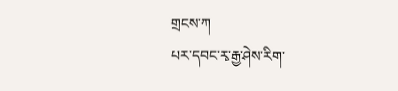གྲངས་ཀ
པར་དབང་རྭ་རྒྱ་ཤེས་རིག་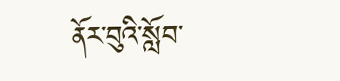ནོར་བུའི་སློབ་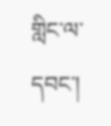གླིང་ལ་དབང་།